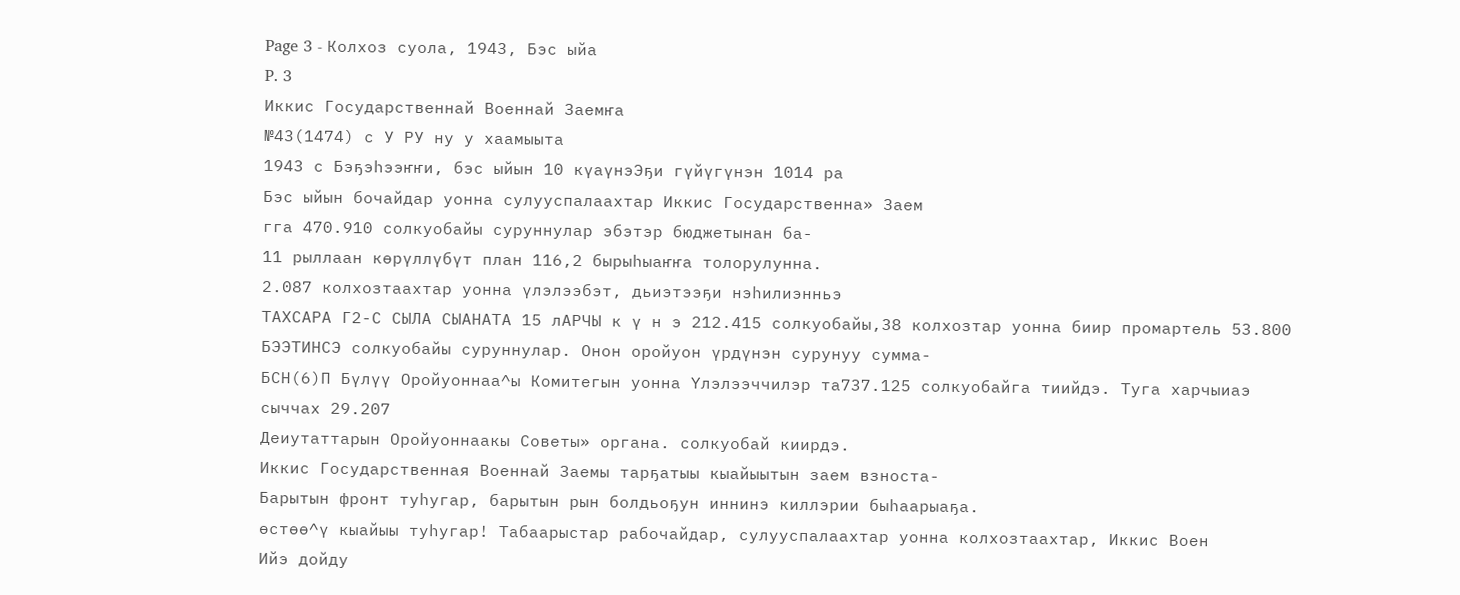Page 3 - Колхоз суола, 1943, Бэс ыйа
P. 3
Иккис Государственнай Военнай Заемҥа
№43(1474) с У РУ ну у хаамыыта
1943 с Бэҕэһээҥҥи, бэс ыйын 10 күаүнэЭҕи гүйүгүнэн 1014 ра
Бэс ыйын бочайдар уонна сулууспалаахтар Иккис Государственна» Заем
гга 470.910 солкуобайы суруннулар эбэтэр бюджетынан ба-
11 рыллаан көрүллүбүт план 116,2 бырыһыаҥҥа толорулунна.
2.087 колхозтаахтар уонна үлэлээбэт, дьиэтээҕи нэһилиэнньэ
ТАХСАРА Г2-С СЫЛА СЫАНАТА 15 лАРЧЫ к ү н э 212.415 солкуобайы,38 колхозтар уонна биир промартель 53.800
БЭЭТИНСЭ солкуобайы суруннулар. Онон оройуон үрдүнэн сурунуу сумма-
БСН(6)П Бүлүү Оройуоннаа^ы Комитегын уонна Үлэлээччилэр та737.125 солкуобайга тиийдэ. Туга харчыиаэ сыччах 29.207
Деиутаттарын Оройуоннаакы Советы» органа. солкуобай киирдэ.
Иккис Государственная Военнай Заемы тарҕатыы кыайыытын заем взноста-
Барытын фронт туһугар, барытын рын болдьоҕун иннинэ киллэрии быһаарыаҕа.
өстөө^ү кыайыы туһугар! Табаарыстар рабочайдар, сулууспалаахтар уонна колхозтаахтар, Иккис Воен
Ийэ дойду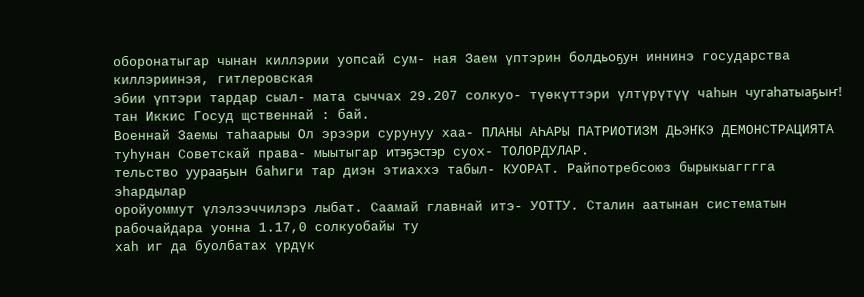оборонатыгар чынан киллэрии уопсай сум- ная Заем үптэрин болдьоҕун иннинэ государства киллэриинэя, гитлеровская
эбии үптэри тардар сыал- мата сыччах 29.207 солкуо- түөкүттэри үлтүрүтүү чаһын чугаһатыаҕыҥ!
тан Иккис Госуд щственнай : бай.
Военнай Заемы таһаарыы Ол эрээри сурунуу хаа- ПЛАНЫ АҺАРЫ ПАТРИОТИЗМ ДЬЭҤКЭ ДЕМОНСТРАЦИЯТА
туһунан Советскай права- мыытыгар итэҕэстэр суох- ТОЛОРДУЛАР.
тельство уурааҕын баһиги тар диэн этиаххэ табыл- КУОРАТ. Райпотребсоюз бырыкыагггга эһардылар
оройуоммут үлэлээччилэрэ лыбат. Саамай главнай итэ- УОТТУ. Сталин аатынан систематын рабочайдара уонна 1.17,0 солкуобайы ту
хаһ иг да буолбатах үрдүк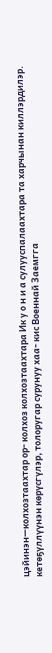цэйинэн—колхозтаахтар ор- колхоз колхозтаахтара Ик у о н и а сулууспалаахтара та харчынан киллэрдилэр.
кетөҕүллүүнэн көрүсгүлэр, толоругар сурунуу хаа- кис Военнай Заемгга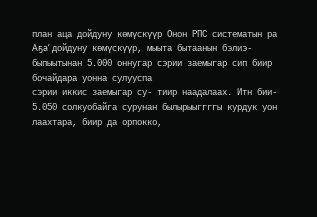план аца дойдуну көмүскүүр Онон РПС систематын ра
Аҕа’ дойдуну көмүскүүр, мыыта бытаанын бэлиэ- быпыытынан 5.000 оннугар сэрии заемыгар сип биир бочайдара уонна сулууспа
сэрии иккис заемыгар су- тиир наадалаах. Итн бии- 5.050 солкуобайга сурунан былырыыггггы курдук уон лаахтара, биир да орпокко,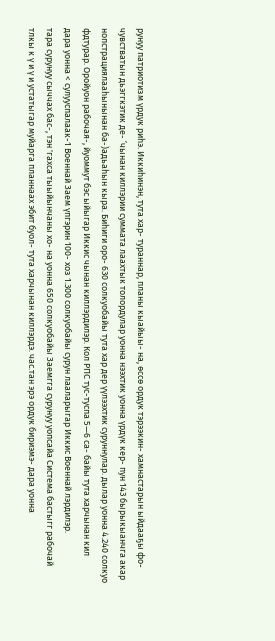рунуу патриотизм үрдук риһэ. Иккиһинэн, тута хар- тураннар, планы кыайыы- на, өссө ордук тэрээкин- хамнастарын ыйдааҕы фо-
чувстватын дьэггкэтик де- ’чынан киллэрии суммата лаахтык толордулар уонна нээхтик уонна үрдүк кер- пун 143 бырыкыанчга акар
нопстрациялааһынынан ба-)адьаһын кыра. Биһиги оро- 630 солкуобайы тута хар дер үүлээхтик суруннулар. дылар уонна 4.240 солкуо
фдтурар. Оройуон рабочая-, йуоммут бэс ыйыгар Иккис чынан киллэрдилэр. Кол РПС тус-туспа 5—6 са- байы тута харчынан кил
дара уонна < сулууспалаак-1 Военнай Заем үпгэрин 100- хоз 1.300 солкуобайы сурун лааларыгар Иккис Военнай лэрдилэр.
тара сурунуу сыччах бас-, тэн 'гахса тыыйынчаны хо- на уонна 650 солкуобайы Заемгга сурунуу уопсайа Система бастыгг рабочай
тлкы к ү и ү и устатыгар муйарга планнаах эбит буол- тута харчынан киллэрдэ. час.тан эрэ ордук бириэмэ- дара уонна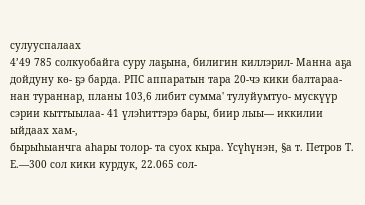сулууспалаах
4’49 785 солкуобайга суру лаҕына, билигин киллэрил- Манна аҕа дойдуну кө- ҕэ барда. РПС аппаратын тара 20-чэ кики балтараа-
нан тураннар, планы 103,6 либит сумма' тулуйумтуо- мускүүр сэрии кыттыылаа- 41 үлэһиттэрэ бары, биир лыы— иккилии ыйдаах хам-,
бырыһыанчга аһары толор- та суох кыра. Үсүһүнэн, §а т. Петров Т. Е.—300 сол кики курдук, 22.065 сол-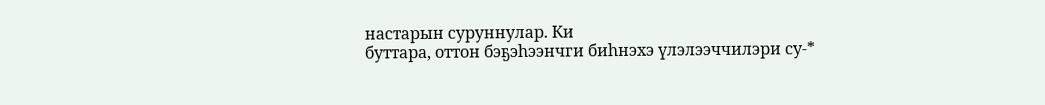настарын суруннулар. Ки
буттара, оттон бэҕэһээнчги биһнэхэ үлэлээччилэри су-*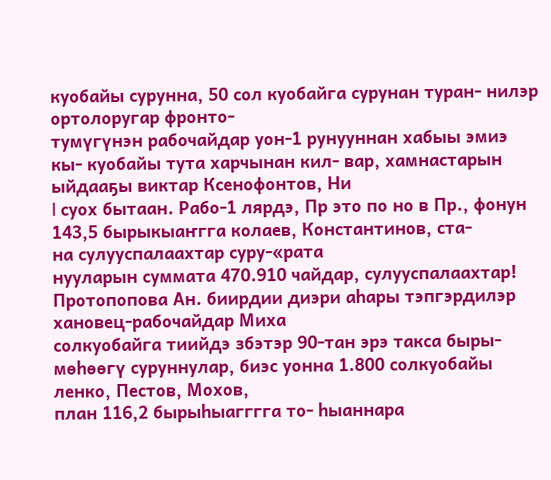куобайы сурунна, 50 сол куобайга сурунан туран- нилэр ортолоругар фронто-
тумүгүнэн рабочайдар уон-1 рунууннан хабыы эмиэ кы- куобайы тута харчынан кил- вар, хамнастарын ыйдааҕы виктар Ксенофонтов, Ни
I суох бытаан. Рабо-1 лярдэ, Пр это по но в Пр., фонун 143,5 бырыкыаҥгга колаев, Константинов, ста-
на сулууспалаахтар суру-«рата
нууларын суммата 470.910 чайдар, сулууспалаахтар! Протопопова Ан. биирдии диэри аһары тэпгэрдилэр хановец-рабочайдар Миха
солкуобайга тиийдэ збэтэр 90-тан эрэ такса быры- мөһөөгү суруннулар, биэс уонна 1.800 солкуобайы ленко, Пестов, Мохов,
план 116,2 бырыһыагггга то- һыаннара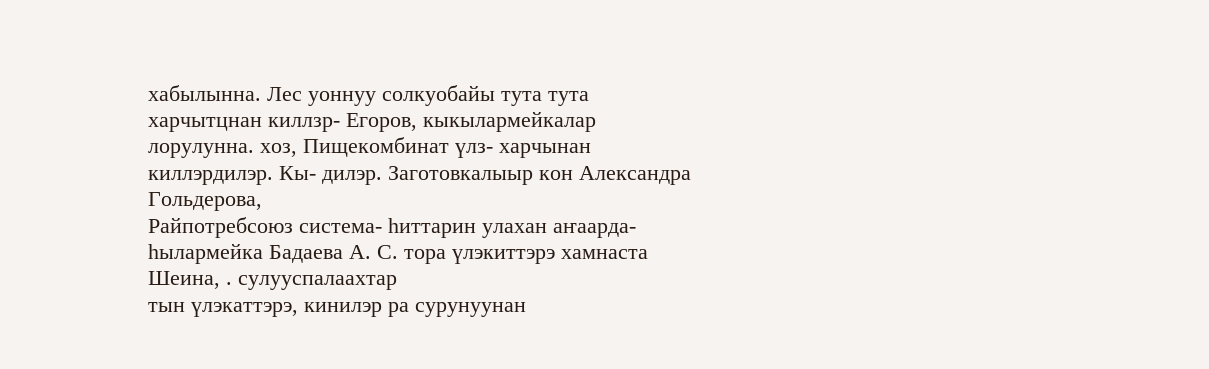хабылынна. Лес уоннуу солкуобайы тута тута харчытцнан киллзр- Егоров, кыкылармейкалар
лорулунна. хоз, Пищекомбинат үлз- харчынан киллэрдилэр. Кы- дилэр. Заготовкалыыр кон Александра Гольдерова,
Райпотребсоюз система- һиттарин улахан аҥаарда- һылармейка Бадаева А. С. тора үлэкиттэрэ хамнаста Шеина, . сулууспалаахтар
тын үлэкаттэрэ, кинилэр ра сурунуунан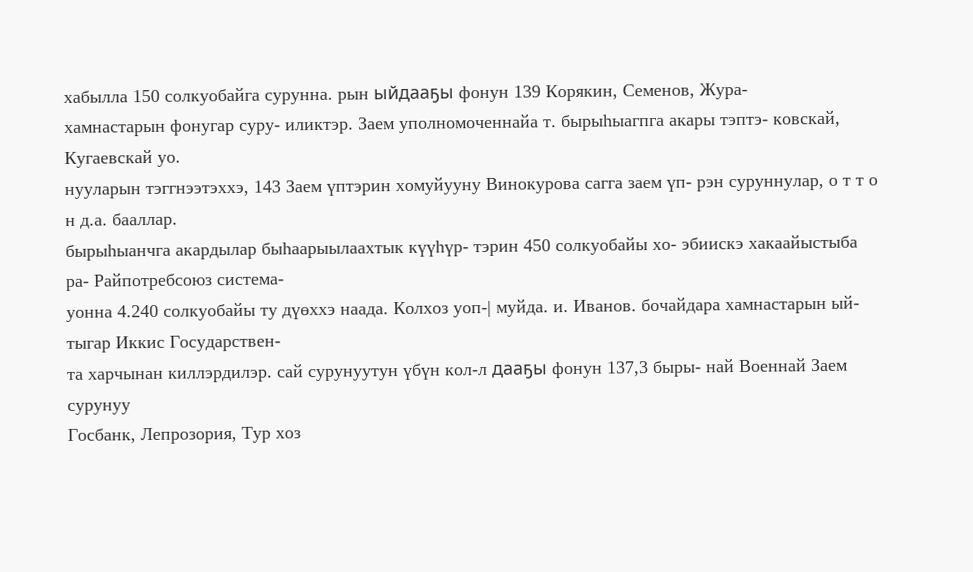хабылла 150 солкуобайга сурунна. рын ыйдааҕы фонун 139 Корякин, Семенов, Жура-
хамнастарын фонугар суру- иликтэр. Заем уполномоченнайа т. бырыһыагпга акары тэптэ- ковскай, Кугаевскай уо.
нууларын тэггнээтэххэ, 143 Заем үптэрин хомуйууну Винокурова сагга заем үп- рэн суруннулар, о т т о н д.а. бааллар.
бырыһыанчга акардылар быһаарыылаахтык күүһүр- тэрин 450 солкуобайы хо- эбиискэ хакаайыстыба ра- Райпотребсоюз система-
уонна 4.240 солкуобайы ту дүөххэ наада. Колхоз уоп-| муйда. и. Иванов. бочайдара хамнастарын ый- тыгар Иккис Государствен-
та харчынан киллэрдилэр. сай сурунуутун үбүн кол-л дааҕы фонун 137,3 быры- най Военнай Заем сурунуу
Госбанк, Лепрозория, Тур хоз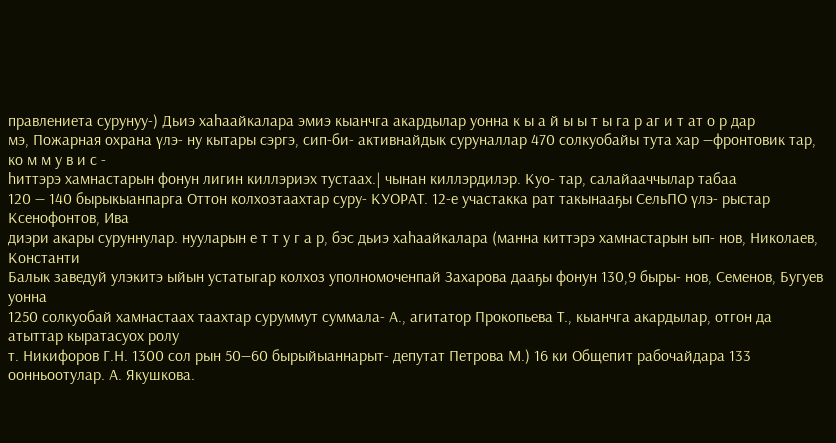правлениета сурунуу-) Дьиэ хаһаайкалара эмиэ кыанчга акардылар уонна к ы а й ы ы т ы га р аг и т ат о р дар
мэ, Пожарная охрана үлэ- ну кытары сэргэ, сип-би- активнайдык суруналлар 470 солкуобайы тута хар —фронтовик тар, ко м м у в и с -
һиттэрэ хамнастарын фонун лигин киллэриэх тустаах.| чынан киллэрдилэр. Куо- тар, салайааччылар табаа
120 — 140 бырыкыанпарга Оттон колхозтаахтар суру- КУОРАТ. 12-е участакка рат такынааҕы СельПО үлэ- рыстар Ксенофонтов, Ива
диэри акары суруннулар. нууларын е т т у г а р, бэс дьиэ хаһаайкалара (манна киттэрэ хамнастарын ып- нов, Николаев, Константи
Балык заведуй улэкитэ ыйын устатыгар колхоз уполномоченпай Захарова дааҕы фонун 130,9 быры- нов, Семенов, Бугуев уонна
1250 солкуобай хамнастаах таахтар суруммут суммала- А., агитатор Прокопьева Т., кыанчга акардылар, отгон да атыттар кыратасуох ролу
т. Никифоров Г.Н. 1300 сол рын 50—60 бырыйыаннарыт- депутат Петрова М.) 16 ки Общепит рабочайдара 133 оонньоотулар. А. Якушкова.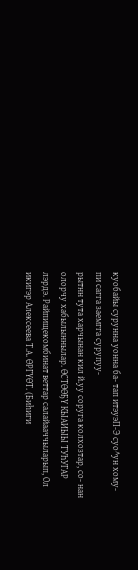куобайы сурунна уонна ба- тап итэуэП-Э суо^ун хому- пи сагга заемгга сурупуу-
рытнн тута харчынан кил й.уу соруга колхозтар, со- нан олорчу хабылыннылар. ӨСТӨӨҔҮ КЫАИЫЫ ТУҺУГАР
лэрдэ. Райпищекомбинат веттар салайааччыларып, Ол икигэр Алексеева Т.А. ӨРГҮӨТ. (Биһиги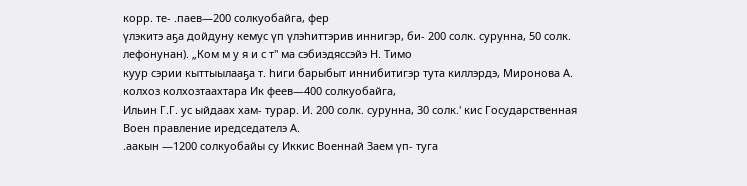корр. те- .паев—200 солкуобайга, фер
үлэкитэ аҕа дойдуну кемус үп үлэһиттэрив иннигэр, би- 200 солк. сурунна, 50 солк. лефонунан). „Ком м у я и с т" ма сэбиэдяссэйэ Н. Тимо
куур сэрии кыттыылааҕа т. һиги барыбыт иннибитигэр тута киллэрдэ, Миронова А. колхоз колхозтаахтара Ик феев—400 солкуобайга,
Ильин Г.Г. ус ыйдаах хам- турар. И. 200 солк. сурунна, 30 солк.' кис Государственная Воен правление иредседателэ А.
.аакын —1200 солкуобайы су Иккис Военнай Заем үп- туга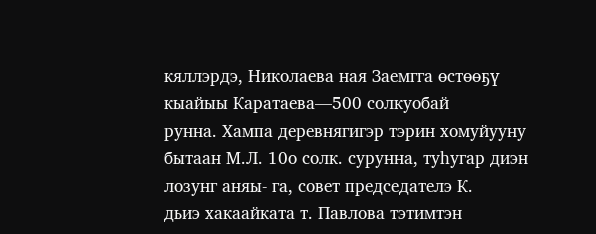кяллэрдэ, Николаева ная Заемгга өстөөҕү кыайыы Каратаева—500 солкуобай
рунна. Хампа деревнягигэр тэрин хомуйууну бытаан М.Л. 10о солк. сурунна, туһугар диэн лозунг аняы- га, совет председателэ К.
дьиэ хакаайката т. Павлова тэтимтэн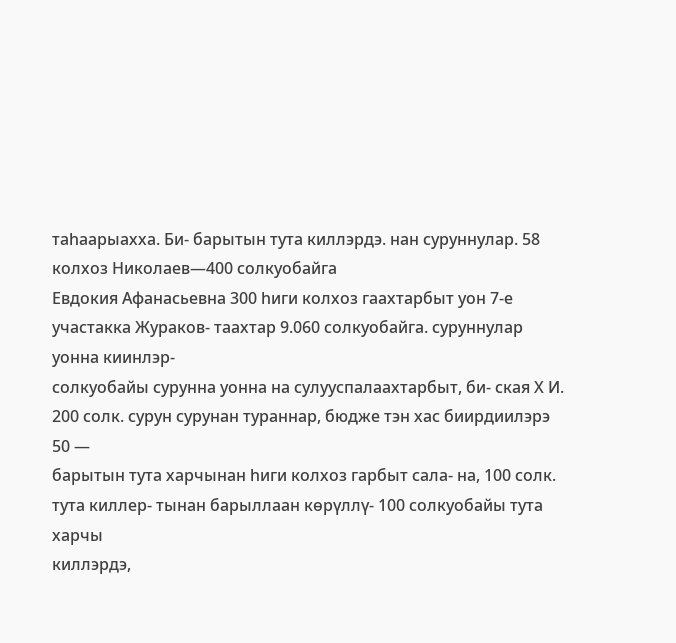таһаарыахха. Би- барытын тута киллэрдэ. нан суруннулар. 58 колхоз Николаев—400 солкуобайга
Евдокия Афанасьевна 300 һиги колхоз гаахтарбыт уон 7-е участакка Жураков- таахтар 9.060 солкуобайга. суруннулар уонна киинлэр-
солкуобайы сурунна уонна на сулууспалаахтарбыт, би- ская Х И. 200 солк. сурун сурунан тураннар, бюдже тэн хас биирдиилэрэ 50 —
барытын тута харчынан һиги колхоз гарбыт сала- на, 100 солк. тута киллер- тынан барыллаан көрүллү- 100 солкуобайы тута харчы
киллэрдэ,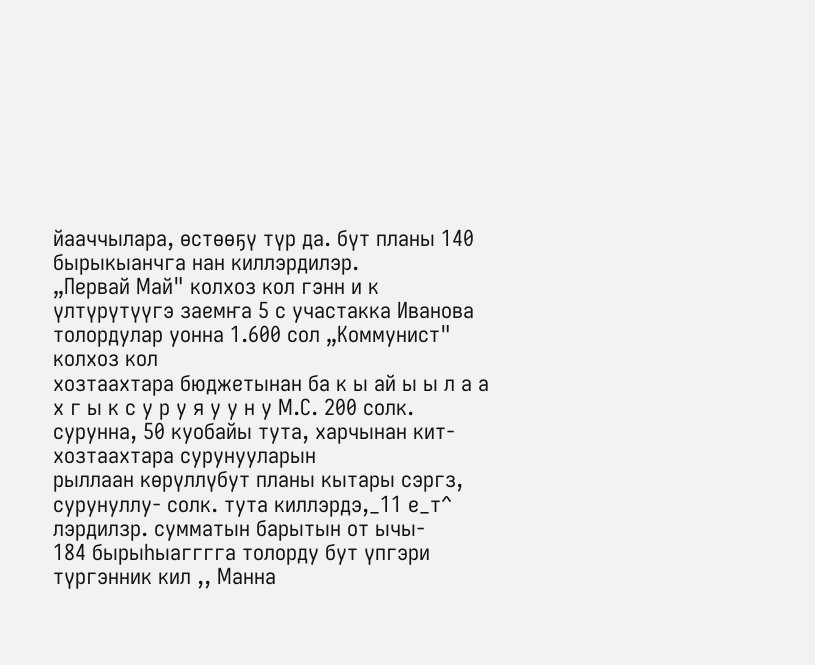йааччылара, өстөөҕү түр да. бүт планы 140 бырыкыанчга нан киллэрдилэр.
„Первай Май" колхоз кол гэнн и к үлтүрүтүүгэ заемҥа 5 с участакка Иванова толордулар уонна 1.600 сол „Коммунист" колхоз кол
хозтаахтара бюджетынан ба к ы ай ы ы л а а х г ы к с у р у я у у н у М.С. 200 солк. сурунна, 50 куобайы тута, харчынан кит- хозтаахтара сурунууларын
рыллаан көрүллүбут планы кытары сэргз, сурунуллу- солк. тута киллэрдэ,_11 е_т^ лэрдилзр. сумматын барытын от ычы-
184 бырыһыагггга толорду бут үпгэри түргэнник кил ,, Манна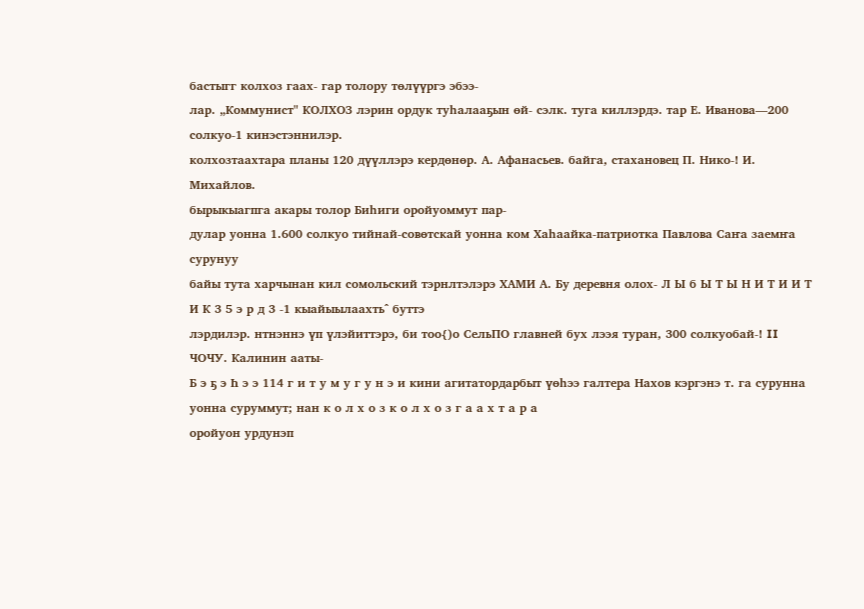бастыгг колхоз гаах- гар толору төлүүргэ эбээ-
лар. „Коммунист" КОЛХОЗ лэрин ордук туһалааҕын өй- сэлк. туга киллэрдэ. тар Е. Иванова—200 солкуо-1 кинэстэннилэр.
колхозтаахтара планы 120 дүүллэрэ кердөнөр. А. Афанасьев. байга, стахановец П. Нико-! И. Михайлов.
бырыкыагпга акары толор Биһиги оройуоммут пар-
дулар уонна 1.600 солкуо тийнай-совөтскай уонна ком Хаһаайка-патриотка Павлова Саҥа заемҥа сурунуу
байы тута харчынан кил сомольский тэрнлтэлэрэ ХАМИ А. Бу деревня олох- Л Ы б Ы Т Ы Н И Т И И Т И К 3 5 э р д 3 -1 кыайыылаахть^ буттэ
лэрдилэр. нтнэннэ үп үлэйиттэрэ, би тоо{)о СельПО главней бух лээя туран, 300 солкуобай-! II ЧОЧУ. Калинин ааты-
Б э ҕ э Һ э э 114 г и т у м у г у н э и кини агитатордарбыт үөһээ галтера Нахов кэргэнэ т. га сурунна уонна суруммут; нан к о л х о з к о л х о з г а а х т а р а
оройуон урдунэп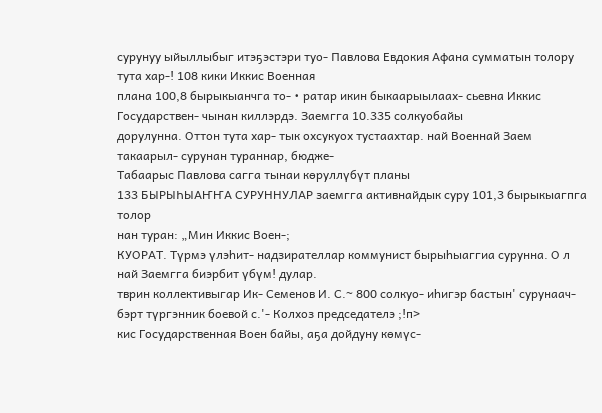сурунуу ыйыллыбыг итэҕэстэри туо- Павлова Евдокия Афана сумматын толору тута хар-! 108 кики Иккис Военная
плана 100,8 бырыкыанчга то- • ратар икин быкаарыылаах- сьевна Иккис Государствен- чынан киллэрдэ. Заемгга 10.335 солкуобайы
дорулунна. Оттон тута хар- тык охсукуох тустаахтар. най Военнай Заем такаарыл- сурунан тураннар, бюдже-
Табаарыс Павлова сагга тынаи көруллүбүт планы
133 БЫРЫҺЫАҤҤА СУРУННУЛАР заемгга активнайдык суру 101,3 бырыкыагпга толор
нан туран: „Мин Иккис Воен-;
КУОРАТ. Түрмэ үлэһит- надзирателлар коммунист бырыһыаггиа сурунна. О л най Заемгга биэрбит үбүм! дулар.
тврин коллективыгар Ик- Семенов И. С.~ 800 солкуо- иһигэр бастын' сурунаач- бэрт түргэнник боевой с.'- Колхоз председателэ ;!п>
кис Государственная Воен байы, аҕа дойдуну көмүс-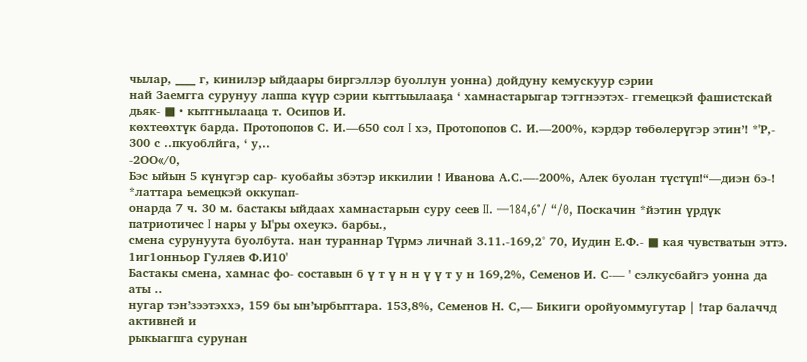чылар, ____ г, кинилэр ыйдаары биргэллэр буоллун уонна) дойдуну кемускуур сэрии
най Заемгга сурунуу лаппа күүр сэрии кыттыылааҕа ‘ хамнастарыгар тэггнээтэх- ггемецкэй фашистскай дьяк- ■ • кытгнылааца т. Осипов И.
көхтеөхтүк барда. Протопопов С. И.—650 сол I хэ, Протопопов С. И.—200%, кэрдэр төбөлерүгэр этин’! *'Р,- 300 с ..пкуоблйга, ‘ у,..
-2ОО«/0,
Бэс ыйын 5 күнүгэр сар- куобайы збэтэр иккилии ! Иванова А.С.—-200%, Алек буолан түстүп!“—диэн бэ-! *латтара ьемецкэй оккупап-
онарда 7 ч. 30 м. бастакы ыйдаах хамнастарын суру сеев II. —184,6°/ “/0, Поскачин *йэтин үрдүк патриотичес I нары у Ы'ры охеукэ. барбы.,
смена сурунуута буолбута. нан тураннар Түрмэ личнай 3.11.-169,2° 70, Иудин Е.Ф.- ■ кая чувстватын эттэ. 1иг1онньор Гуляев Ф.И10'
Бастакы смена, хамнас фо- составын б ү т ү н н ү ү т у н 169,2%, Семенов И. С-— ' сэлкусбайгэ уонна да аты ..
нугар тэн’зээтэххэ, 159 бы ын’ырбыттара. 153,8%, Семенов Н. С,— Бикиги оройуоммугутар | !тар балаччд активней и
рыкыагпга сурунан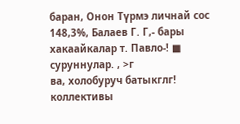баран, Онон Түрмэ личнай сос 148,3%, Балаев Г. Г,- бары хакаайкалар т. Павло-! ■ суруннулар. , >г
ва, холобуруч батыкглг!
коллективы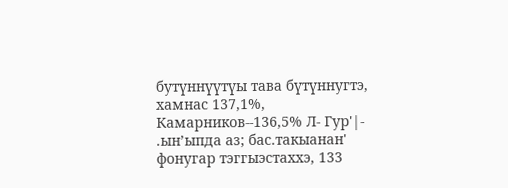бутүннүүтүы тава бүтүннугтэ, хамнас 137,1%, Камарников--136,5% Л- Гур'|-
.ын’ыпда аз; бас.такыанан' фонугар тэггыэстаххэ, 133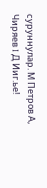суруннулар. М Петров А, Чиряев I Д Ииг.ье!